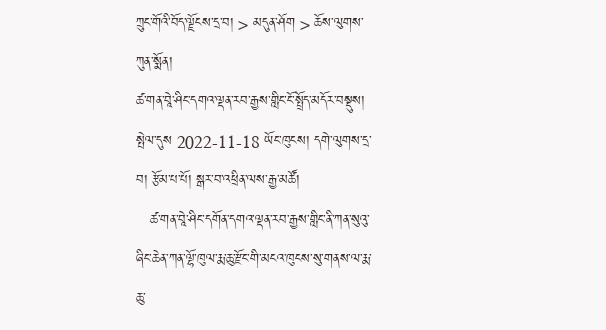ཀྲུང་གོའི་བོད་ལྗོངས་དྲ་བ། > མདུན་ཤོག > ཆོས་ལུགས་ཀུན་སྨོན།
ཚ་གན་བཱེ་ཤིང་དགའ་ལྡན་རབ་རྒྱས་གླིང་ངོ་སྤྲོད་མདོར་བསྡུས།
སྤེལ་དུས 2022-11-18 ཡོང་ཁུངས། དགེ་ལུགས་དྲ་བ། རྩོམ་པ་པོ། སྒར་བ་འཕྲིན་ལས་རྒྱ་མཚོ།
   ཚ་གན་བཱེ་ཤིང་དགོན་དགའ་ལྡན་རབ་རྒྱས་གླིང་ནི་ཀན་སུའུ་ཞིང་ཆེན་ཀན་ལྷོ་ཁུལ་རྨ་ཆུ་རྫོང་གི་མངའ་ཁུངས་སུ་གནས་ལ་རྨ་ཆུ་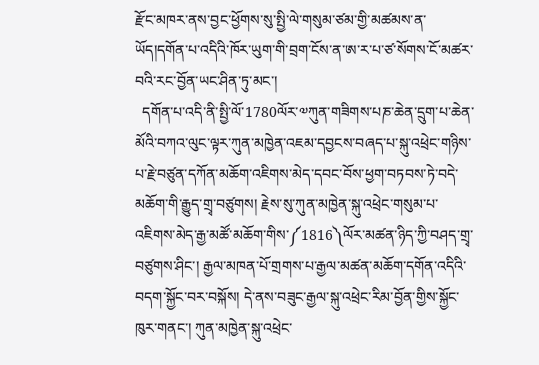རྫོང་མཁར་ནས་བྱང་ཕྱོགས་སུ་སྤྱི་ལེ་གསུམ་ཙམ་གྱི་མཚམས་ན་ཡོད།དགོན་པ་འདིའི་ཁོར་ཡུག་གི་བྲག་ངོས་ན་ཨ་ར་པ་ཙ་སོགས་ངོ་མཚར་བའི་རང་བྱོན་ཡང་ཤིན་ཏུ་མང་།
  དགོན་པ་འདི་ནི་སྤྱི་ལོ་1780ལོར་༧ཀུན་གཟིགས་པཎ་ཆེན་དྲུག་པ་ཆེན་མོའི་བཀའ་ལུང་ལྟར་ཀུན་མཁྱེན་འཇམ་དབྱངས་བཞད་པ་སྐུ་འཕྲེང་གཉིས་པ་རྗེ་བཙུན་དཀོན་མཆོག་འཇིགས་མེད་དབང་བོས་ཕྱག་བཏབས་ཏེ་བདེ་མཆོག་གི་རྒྱུད་གྲྭ་བཙུགས། རྗེས་སུ་ཀུན་མཁྱེན་སྐུ་འཕྲེང་གསུམ་པ་འཇིགས་མེད་རྒྱ་མཚོ་མཆོག་གིས་༼1816༽ལོར་མཚན་ཉིད་ཀྱི་བཤད་གྲྭ་བཙུགས་ཤིང་། རྒྱལ་མཁན་པོ་གྲགས་པ་རྒྱལ་མཚན་མཆོག་དགོན་འདིའི་བདག་སྐྱོང་བར་བསྐོས། དེ་ནས་བཟུང་རྒྱལ་སྐུ་འཕྲེང་རིམ་བྱོན་གྱིས་སྐྱོང་ཁུར་གནང་། ཀུན་མཁྱེན་སྐུ་འཕྲེང་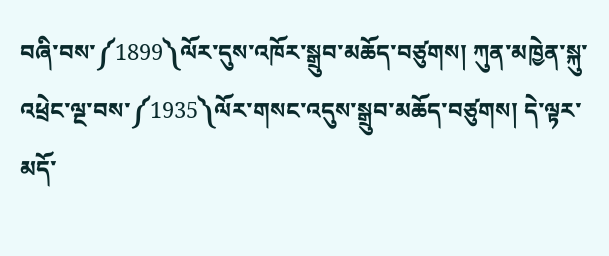བཞི་བས་༼1899༽ལོར་དུས་འཁོར་སྒྲུབ་མཆོད་བཙུགས། ཀུན་མཁྱེན་སྐུ་འཕྲེང་ལྔ་བས་༼1935༽ལོར་གསང་འདུས་སྒྲུབ་མཆོད་བཙུགས། དེ་ལྟར་མདོ་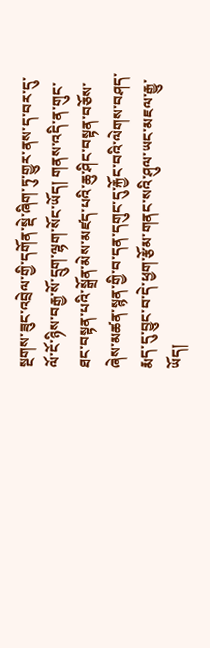སྔགས་ཟུང་འབྲེལ་གྱི་དགོན་སྡེ་ཞིག་ཏུ་གྱུར་ནས་ད་བར་དུ་ལོ་ངོ་ཉིས་བརྒྱ་སོ་དྲུག་ལྷག་སོང་ཡོད། གནས་འདི་ན་གུང་ཐང་བསྟན་པའི་སྒྲོན་མེས་མཛད་པའི་ཆུ་ཤིང་བསྟན་བཅོས་ཞེས་མཚན་སྙན་གྱི་བ་དན་དགུང་དུ་རྐྱོང་བའི་ལེགས་བཤད་རྨད་དུ་བྱུང་བ་དེ་ཕྱག་རྩོམ་གནང་སའི་ཤུལ་ཡང་མཇལ་རྒྱུ་ཡོད།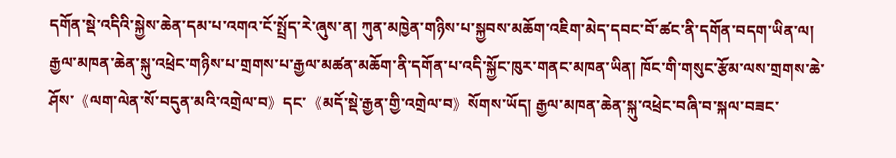དགོན་སྡེ་འདིའི་སྐྱེས་ཆེན་དམ་པ་འགའ་ངོ་སྤྲོད་རེ་ཞུས་ན། ཀུན་མཁྱེན་གཉིས་པ་སྐྱབས་མཆོག་འཇིག་མེད་དབང་བོ་ཚང་ནི་དགོན་བདག་ཡིན་ལ།  རྒྱལ་མཁན་ཆེན་སྐུ་འཕྲེང་གཉིས་པ་གྲགས་པ་རྒྱལ་མཚན་མཆོག་ནི་དགོན་པ་འདི་སྐྱོང་ཁུར་གནང་མཁན་ཡིན། ཁོང་གི་གསུང་རྩོམ་ལས་གྲགས་ཆེ་ཤོས་《ལག་ལེན་སོ་བདུན་མའི་འགྲེལ་བ》དང་《མདོ་སྡེ་རྒྱན་གྱི་འགྲེལ་བ》སོགས་ཡོད། རྒྱལ་མཁན་ཆེན་སྐུ་འཕྲེང་བཞི་བ་སྐལ་བཟང་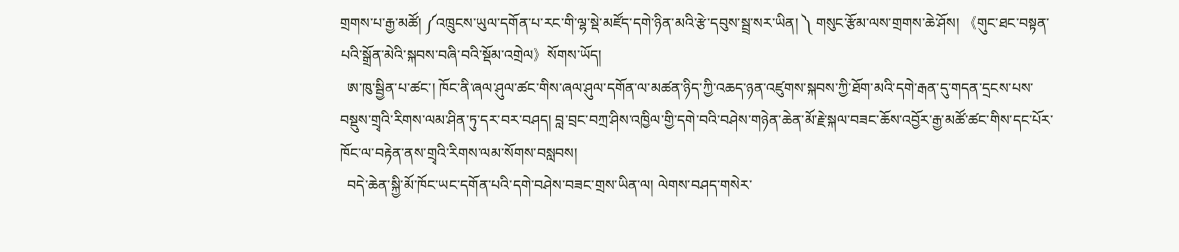གྲགས་པ་རྒྱ་མཚོ། ༼འཁྲུངས་ཡུལ་དགོན་པ་རང་གི་ལྷ་སྡེ་མཛོད་དགེ་ཉིན་མའི་རྩེ་དབུས་སྦྲ་སར་ཡིན། ༽ གསུང་རྩོམ་ལས་གྲགས་ཆེ་ཤོས། 《གུང་ཐང་བསྟན་པའི་སྒྲོན་མེའི་སྐབས་བཞི་བའི་སྡོམ་འགྲེལ》སོགས་ཡོད།
  ཨ་ཁུ་སྦྱིན་པ་ཚང་། ཁོང་ནི་ཞལ་ཤུལ་ཚང་གིས་ཞལ་ཤུལ་དགོན་ལ་མཚན་ཉིད་ཀྱི་འཆད་ཉན་འཛུགས་སྐབས་ཀྱི་ཐོག་མའི་དགེ་རྒན་དུ་གདན་དྲངས་པས་བསྡུས་གྲྭའི་རིགས་ལམ་ཤིན་ཏུ་དར་བར་བཤད། བླ་བྲང་བཀྲ་ཤིས་འཁྱིལ་གྱི་དགེ་བའི་བཤེས་གཉེན་ཆེན་མོ་རྗེ་སྐལ་བཟང་ཆོས་འབྱོར་རྒྱ་མཚོ་ཚང་གིས་དང་པོར་ཁོང་ལ་བརྟེན་ནས་གྲྭའི་རིགས་ལམ་སོགས་བསླབས།
  བདེ་ཆེན་སྐྱི་མོ་ཁོང་ཡང་དགོན་པའི་དགེ་བཤེས་བཟང་གྲས་ཡིན་ལ། ལེགས་བཤད་གསེར་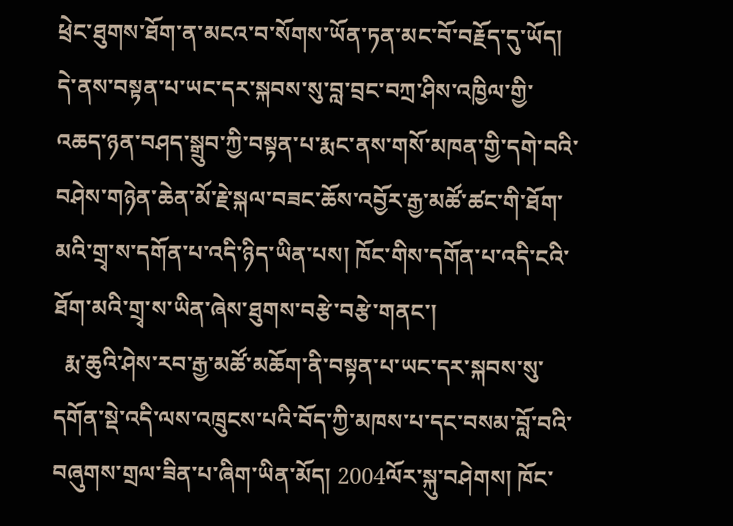ཕྲེང་ཐུགས་ཐོག་ན་མངའ་བ་སོགས་ཡོན་ཏན་མང་བོ་བརྗོད་དུ་ཡོད།  དེ་ནས་བསྟན་པ་ཡང་དར་སྐབས་སུ་བླ་བྲང་བཀྲ་ཤིས་འཁྱིལ་གྱི་འཆད་ཉན་བཤད་སྒྲུབ་ཀྱི་བསྟན་པ་རྨང་ནས་གསོ་མཁན་གྱི་དགེ་བའི་བཤེས་གཉེན་ཆེན་མོ་རྗེ་སྐལ་བཟང་ཆོས་འབྱོར་རྒྱ་མཚོ་ཚང་གི་ཐོག་མའི་གྲྭ་ས་དགོན་པ་འདི་ཉིད་ཡིན་པས། ཁོང་གིས་དགོན་པ་འདི་ངའི་ཐོག་མའི་གྲྭ་ས་ཡིན་ཞེས་ཐུགས་བརྩེ་བརྩེ་གནང་།
  རྨ་ཆུའི་ཤེས་རབ་རྒྱ་མཚོ་མཆོག་ནི་བསྟན་པ་ཡང་དར་སྐབས་སུ་དགོན་སྡེ་འདི་ལས་འཁྲུངས་པའི་བོད་ཀྱི་མཁས་པ་དང་བསམ་བློ་བའི་བཞུགས་གྲལ་ཟིན་པ་ཞིག་ཡིན་མོད། 2004ལོར་སྐུ་བཤེགས། ཁོང་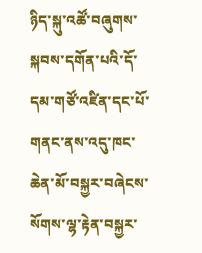ཉིད་སྐུ་འཚོ་བཞུགས་སྐབས་དགོན་པའི་དོ་དམ་གཙོ་འཛིན་དང་པོ་གནང་ནས་འདུ་ཁང་ཆེན་མོ་བསྐྱར་བཞེངས་སོགས་ལྷ་རྟེན་བསྐྱར་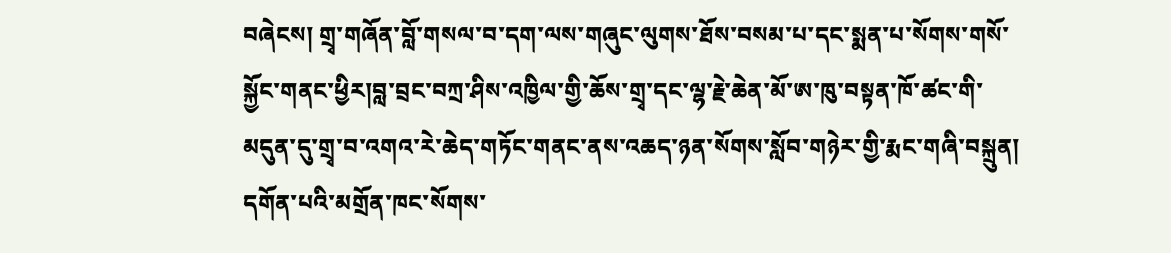བཞེངས། གྲྭ་གཞོན་བློ་གསལ་བ་དག་ལས་གཞུང་ལུགས་ཐོས་བསམ་པ་དང་སྨན་པ་སོགས་གསོ་སྐྱོང་གནང་ཕྱིར།བླ་བྲང་བཀྲ་ཤིས་འཁྱིལ་གྱི་ཆོས་གྲྭ་དང་ལྷ་རྗེ་ཆེན་མོ་ཨ་ཁུ་བསྟན་ཁོ་ཚང་གི་མདུན་དུ་གྲྭ་བ་འགའ་རེ་ཆེད་གཏོང་གནང་ནས་འཆད་ཉན་སོགས་སློབ་གཉེར་གྱི་རྨང་གཞི་བསྐྲུན། དགོན་པའི་མགྲོན་ཁང་སོགས་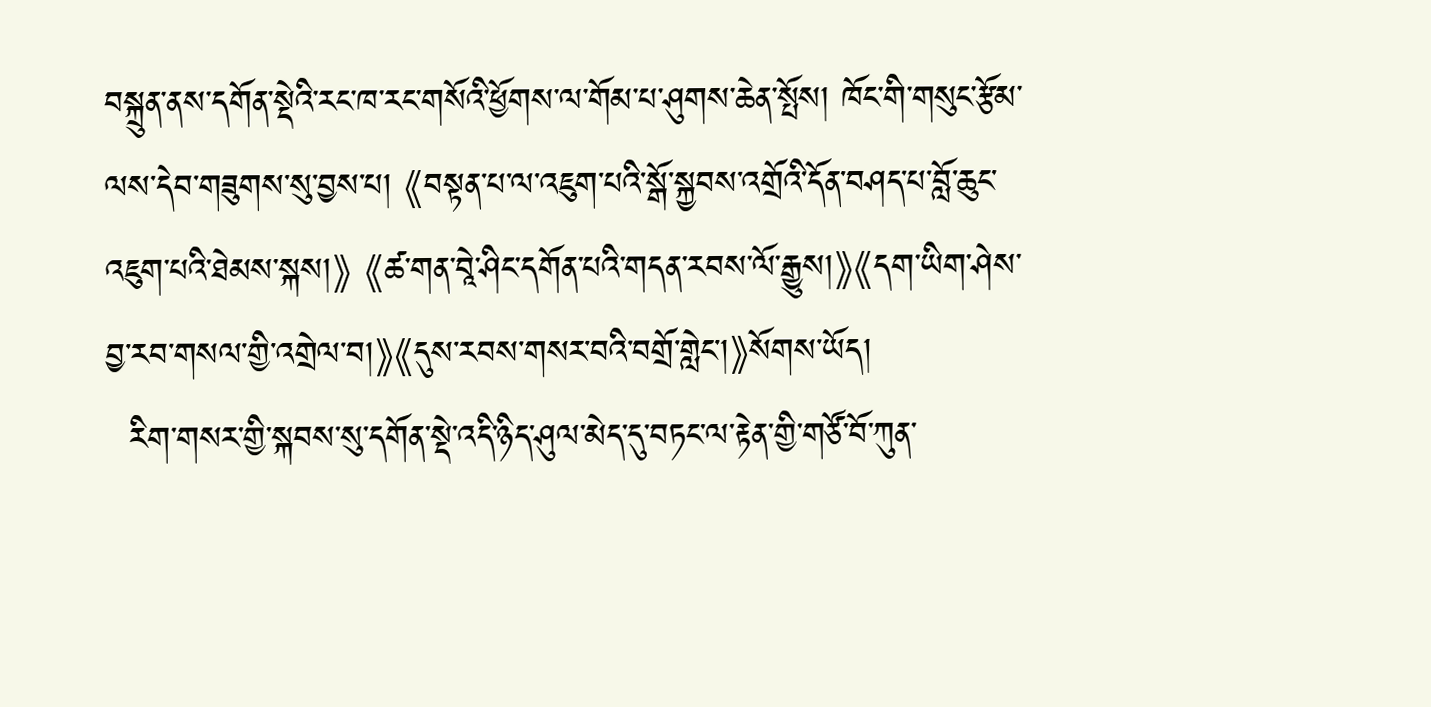བསྐྲུན་ནས་དགོན་སྡེའི་རང་ཁ་རང་གསོའི་ཕྱོགས་ལ་གོམ་པ་ཤུགས་ཆེན་སྤོས། ཁོང་གི་གསུང་རྩོམ་ལས་དེབ་གཟུགས་སུ་བྱས་པ། 《བསྟན་པ་ལ་འཇུག་པའི་སྒོ་སྐྱབས་འགྲོའི་དོན་བཤད་པ་བློ་ཆུང་འཇུག་པའི་ཐེམས་སྐས།》 《ཚ་གན་བཱེ་ཤིང་དགོན་པའི་གདན་རབས་ལོ་རྒྱུས།》《དག་ཡིག་ཤེས་བྱ་རབ་གསལ་གྱི་འགྲེལ་བ།》《དུས་རབས་གསར་བའི་བགྲོ་གླེང་།》སོགས་ཡོད།
  རིག་གསར་གྱི་སྐབས་སུ་དགོན་སྡེ་འདི་ཉིད་ཤུལ་མེད་དུ་བཏང་ལ་རྟེན་གྱི་གཙོ་བོ་ཀུན་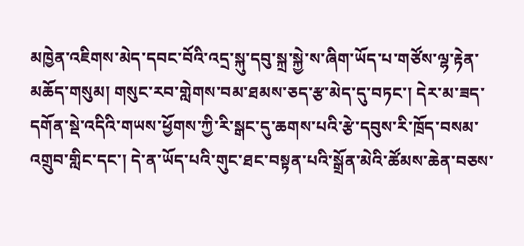མཁྱེན་འཇིགས་མེད་དབང་བོའི་འདྲ་སྐུ་དབུ་སྐྲ་སྐྱེ་ས་ཞིག་ཡོད་པ་གཙོས་ལྷ་རྟེན་མཆོད་གསུམ། གསུང་རབ་གླེགས་བམ་ཐམས་ཅད་རྩ་མེད་དུ་བཏང་། དེར་མ་ཟད་དགོན་སྡེ་འདིའི་གཡས་ཕྱོགས་ཀྱི་རི་སྒང་དུ་ཆགས་པའི་རྩེ་དབུས་རི་ཁྲོད་བསམ་འགྲུབ་གླིང་དང་། དེ་ན་ཡོད་པའི་གུང་ཐང་བསྟན་པའི་སྒྲོན་མེའི་ཚོམས་ཆེན་བཅས་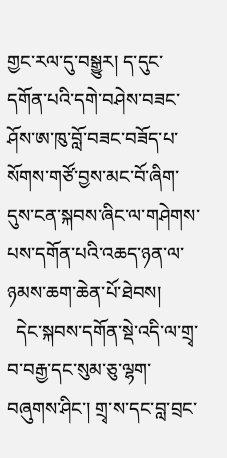གྱང་རལ་དུ་བསྒྱུར། ད་དུང་དགོན་པའི་དགེ་བཤེས་བཟང་ཤོས་ཨ་ཁུ་བློ་བཟང་བཟོད་པ་སོགས་གཙོ་བྱས་མང་བོ་ཞིག་དུས་ངན་སྐབས་ཞིང་ལ་གཤེགས་པས་དགོན་པའི་འཆད་ཉན་ལ་ཉམས་ཆག་ཆེན་པོ་ཐེབས།
  དེང་སྐབས་དགོན་སྡེ་འདི་ལ་གྲྭ་བ་བརྒྱ་དང་སུམ་ཅུ་ལྷག་བཞུགས་ཤིང་། གྲྭ་ས་དང་བླ་བྲང་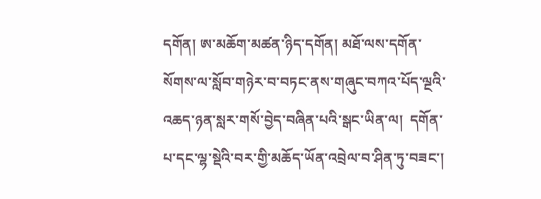དགོན། ཨ་མཆོག་མཚན་ཉིད་དགོན། མཐོ་ལས་དགོན་སོགས་ལ་སློབ་གཉེར་བ་བཏང་ནས་གཞུང་བཀའ་པོད་ལྔའི་འཆད་ཉན་སླར་གསོ་བྱེད་བཞིན་པའི་སྒང་ཡིན་ལ།  དགོན་པ་དང་ལྷ་སྡེའི་བར་གྱི་མཆོད་ཡོན་འབྲེལ་བ་ཤིན་ཏུ་བཟང་།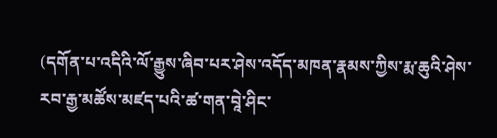(དགོན་པ་འདིའི་ལོ་རྒྱུས་ཞིབ་པར་ཤེས་འདོད་མཁན་རྣམས་ཀྱིས་རྨ་ཆུའི་ཤེས་རབ་རྒྱ་མཚོས་མཛད་པའི་ཚ་གན་བཱེ་ཤིང་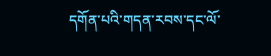དགོན་པའི་གདན་རབས་དང་ལོ་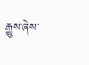རྒྱུས་ཞེས་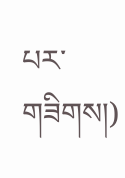པར་གཟིགས།)